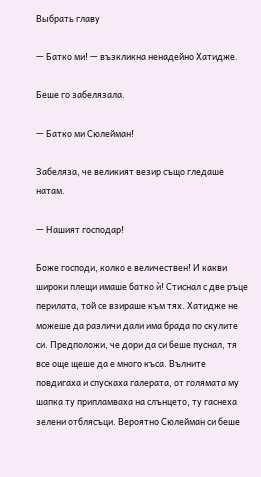Выбрать главу

— Батко ми! — възкликна ненадейно Хатидже.

Беше го забелязала.

— Батко ми Сюлейман!

Забеляза, че великият везир също гледаше натам.

— Нашият господар!

Боже господи, колко е величествен! И какви широки плещи имаше батко ѝ! Стиснал с две ръце перилата, той се взираше към тях. Хатидже не можеше да различи дали има брада по скулите си. Предположи, че дори да си беше пуснал, тя все още щеше да е много къса. Вълните повдигаха и спускаха галерата, от голямата му шапка ту припламваха на слънцето, ту гаснеха зелени отблясъци. Вероятно Сюлейман си беше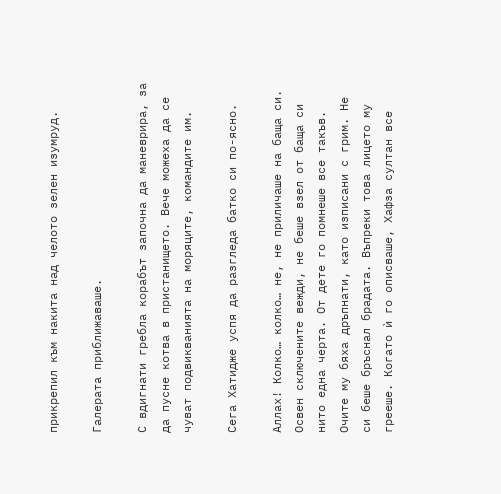прикрепил към накита над челото зелен изумруд.

Галерата приближаваше.

С вдигнати гребла корабът започна да маневрира, за да пусне котва в пристанището. Вече можеха да се чуват подвикванията на моряците, командите им.

Сега Хатидже успя да разгледа батко си по-ясно.

Аллах! Колко… колко… не, не приличаше на баща си. Освен сключените вежди, не беше взел от баща си нито една черта. От дете го помнеше все такъв. Очите му бяха дръпнати, като изписани с грим. Не си беше бръснал брадата. Въпреки това лицето му грееше. Когато ѝ го описваше, Хафза султан все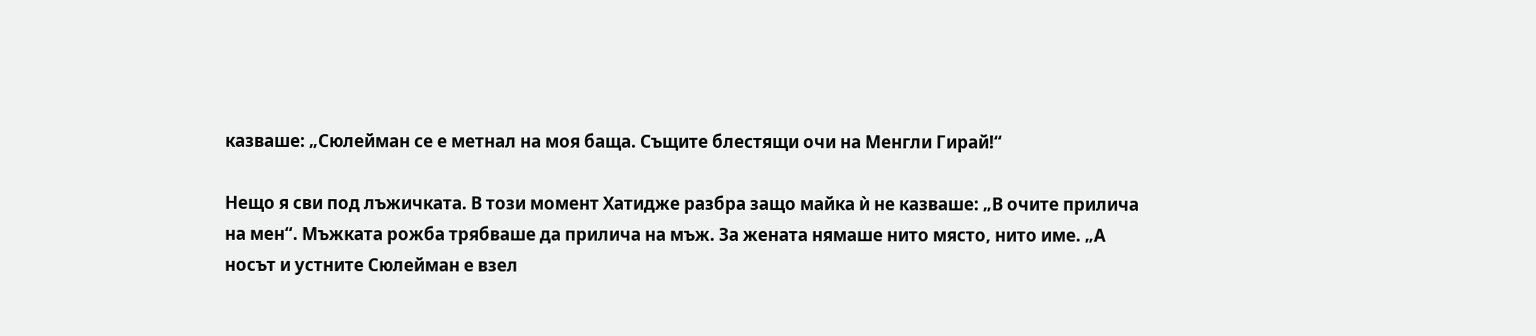казваше: „Сюлейман се е метнал на моя баща. Същите блестящи очи на Менгли Гирай!“

Нещо я сви под лъжичката. В този момент Хатидже разбра защо майка ѝ не казваше: „В очите прилича на мен“. Мъжката рожба трябваше да прилича на мъж. За жената нямаше нито място, нито име. „А носът и устните Сюлейман е взел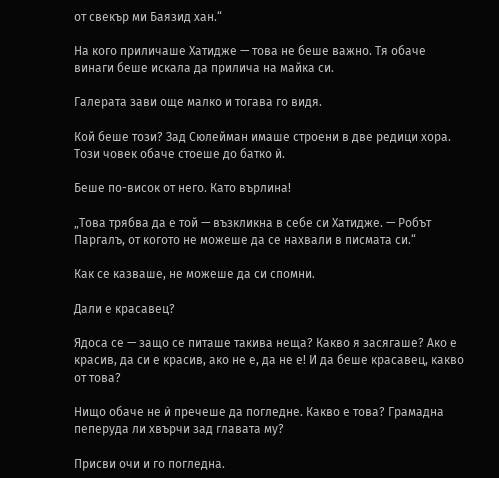от свекър ми Баязид хан.“

На кого приличаше Хатидже — това не беше важно. Тя обаче винаги беше искала да прилича на майка си.

Галерата зави още малко и тогава го видя.

Кой беше този? Зад Сюлейман имаше строени в две редици хора. Този човек обаче стоеше до батко ѝ.

Беше по-висок от него. Като върлина!

„Това трябва да е той — възкликна в себе си Хатидже. — Робът Паргалъ, от когото не можеше да се нахвали в писмата си.“

Как се казваше, не можеше да си спомни.

Дали е красавец?

Ядоса се — защо се питаше такива неща? Какво я засягаше? Ако е красив, да си е красив, ако не е, да не е! И да беше красавец, какво от това?

Нищо обаче не ѝ пречеше да погледне. Какво е това? Грамадна пеперуда ли хвърчи зад главата му?

Присви очи и го погледна.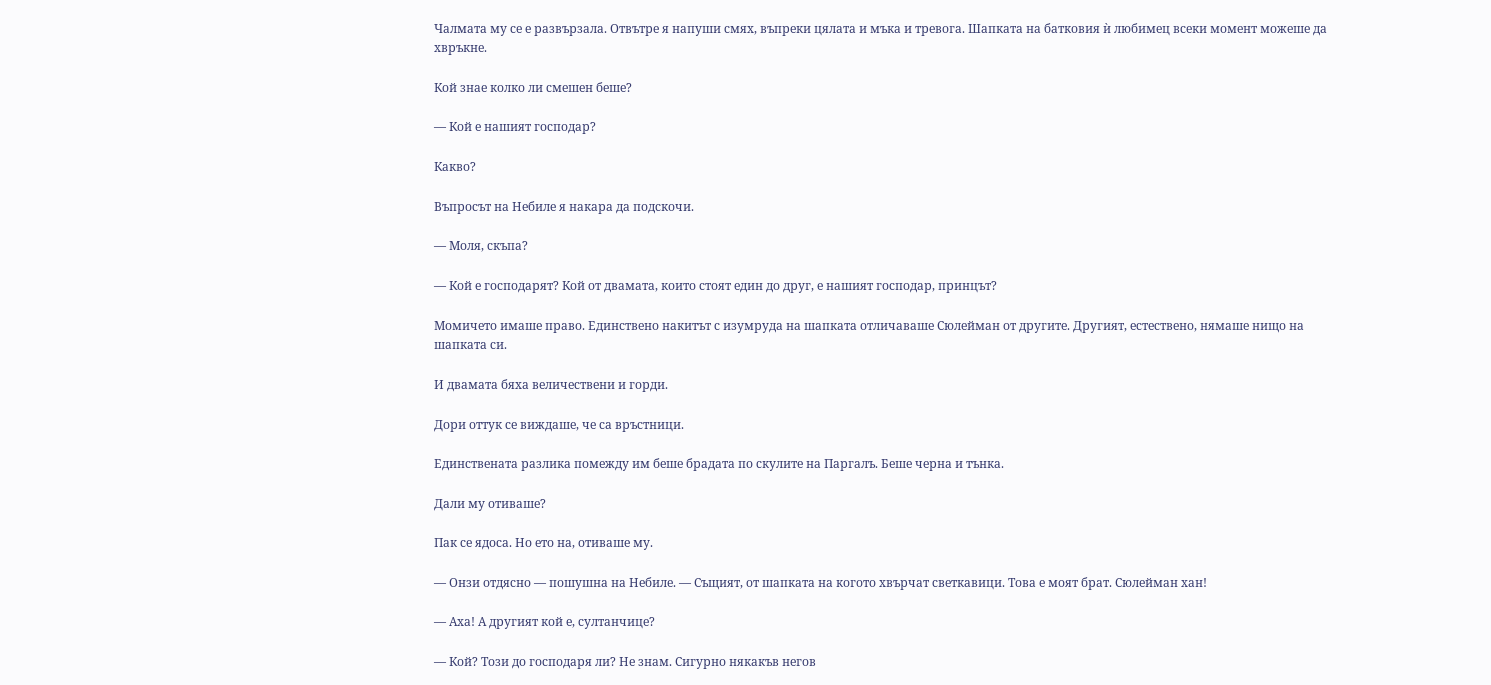Чалмата му се е развързала. Отвътре я напуши смях, въпреки цялата и мъка и тревога. Шапката на батковия ѝ любимец всеки момент можеше да хвръкне.

Кой знае колко ли смешен беше?

— Кой е нашият господар?

Какво?

Въпросът на Небиле я накара да подскочи.

— Моля, скъпа?

— Кой е господарят? Кой от двамата, които стоят един до друг, е нашият господар, принцът?

Момичето имаше право. Единствено накитът с изумруда на шапката отличаваше Сюлейман от другите. Другият, естествено, нямаше нищо на шапката си.

И двамата бяха величествени и горди.

Дори оттук се виждаше, че са връстници.

Единствената разлика помежду им беше брадата по скулите на Паргалъ. Беше черна и тънка.

Дали му отиваше?

Пак се ядоса. Но ето на, отиваше му.

— Онзи отдясно — пошушна на Небиле. — Същият, от шапката на когото хвърчат светкавици. Това е моят брат. Сюлейман хан!

— Аха! А другият кой е, султанчице?

— Кой? Този до господаря ли? Не знам. Сигурно някакъв негов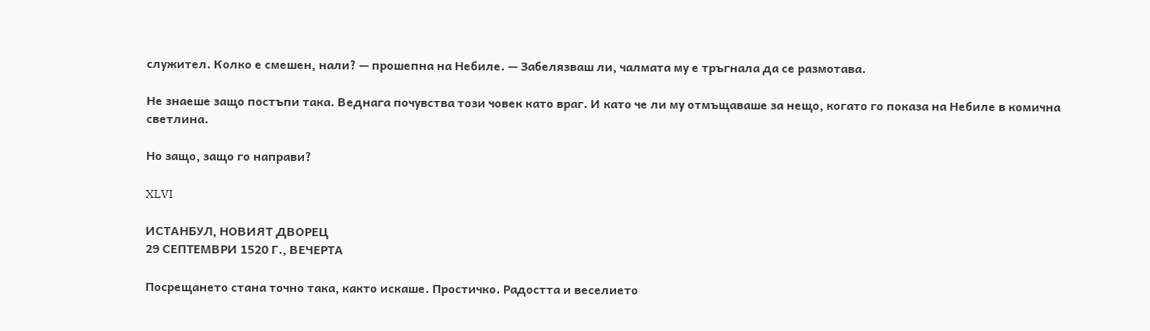служител. Колко е смешен, нали? — прошепна на Небиле. — Забелязваш ли, чалмата му е тръгнала да се размотава.

Не знаеше защо постъпи така. Веднага почувства този човек като враг. И като че ли му отмъщаваше за нещо, когато го показа на Небиле в комична светлина.

Но защо, защо го направи?

XLVI

ИСТАНБУЛ, НОВИЯТ ДВОРЕЦ
29 СЕПТЕМВРИ 1520 Г., ВЕЧЕРТА

Посрещането стана точно така, както искаше. Простичко. Радостта и веселието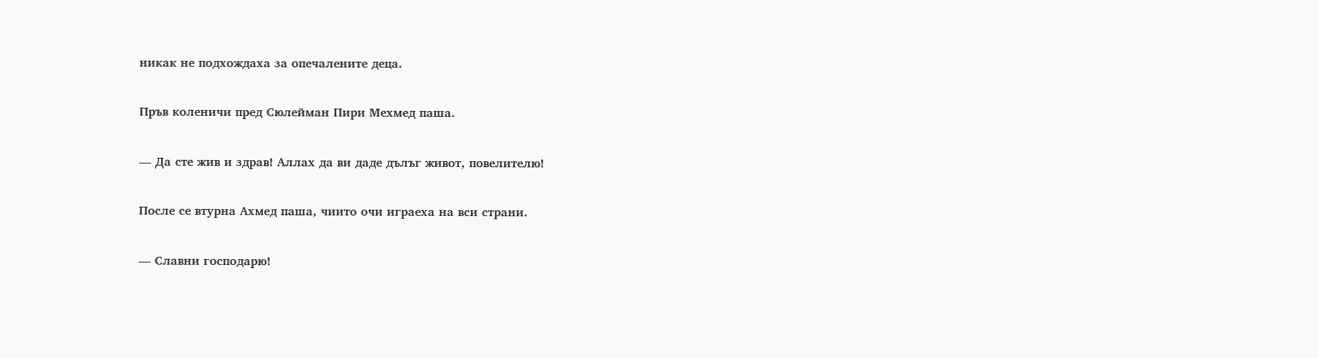никак не подхождаха за опечалените деца.

Пръв коленичи пред Сюлейман Пири Мехмед паша.

— Да сте жив и здрав! Аллах да ви даде дълъг живот, повелителю!

После се втурна Ахмед паша, чиито очи играеха на вси страни.

— Славни господарю!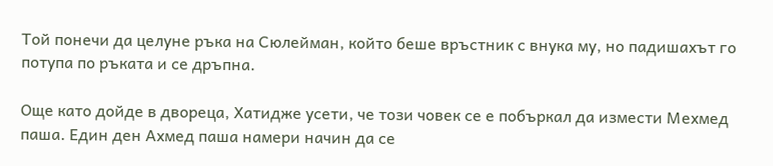Той понечи да целуне ръка на Сюлейман, който беше връстник с внука му, но падишахът го потупа по ръката и се дръпна.

Още като дойде в двореца, Хатидже усети, че този човек се е побъркал да измести Мехмед паша. Един ден Ахмед паша намери начин да се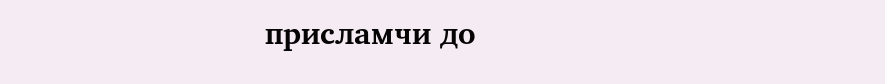присламчи до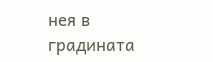нея в градината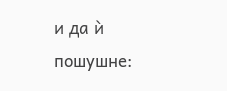и да ѝ пошушне: